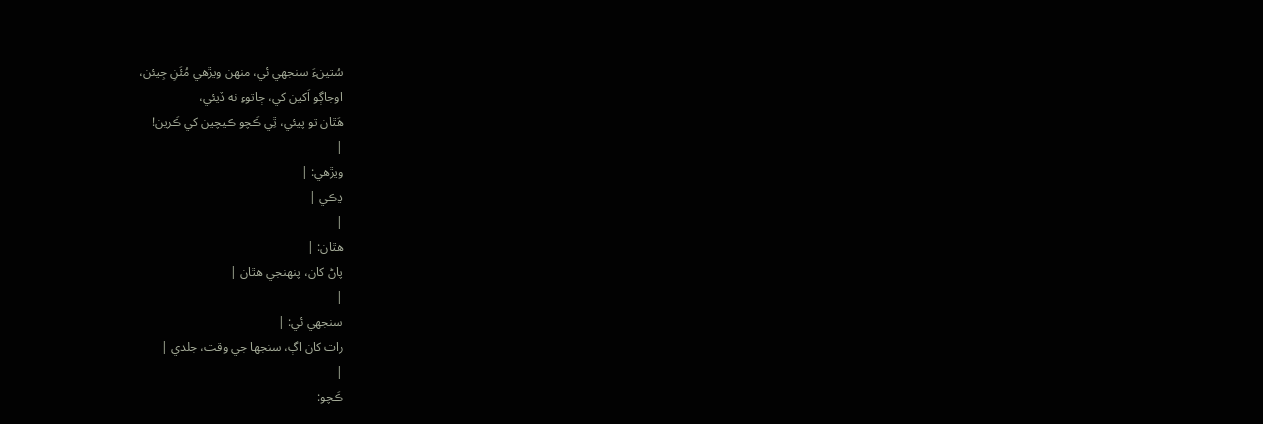سُتينءَ سنجهي ئي، منهن ويڙهي مُئَنِ جِيئن،
اوجاڳو اَکين کي، ڄاتوءِ نه ڏيئي،
هَٿان تو پيئي، ٿِي ڪَچو ڪيچين کي ڪَرين!
|
ويڙهي: |
ڍڪي |
|
هٿان: |
پاڻ کان، پنهنجي هٿان |
|
سنجهي ئي: |
رات کان اڳ، سنجها جي وقت، جلدي |
|
ڪَچو: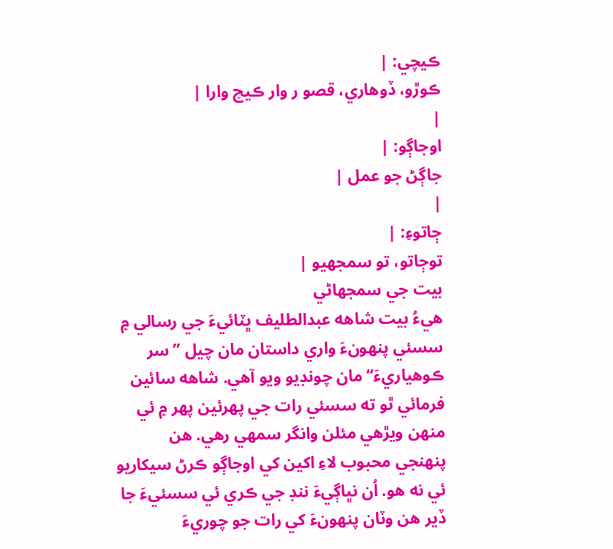ڪيچي: |
ڪوڙو، ڏوهاري، قصو ر وار ڪيچ وارا |
|
اوجاڳو: |
جاڳڻ جو عمل |
|
ڄاتوءِ: |
توڄاتو، تو سمجهيو |
بيت جي سمجهاڻي
هيءُ بيت شاهه عبدالطليف ڀٽائيءَ جي رسالي ۾ سسئي پنهونءَ واري داستان مان چيل ”سر ڪوهياريءَ“ مان چونڊيو ويو آهي. شاهه سائين فرمائي ٿو ته سسئي رات جي پهرئين پهر ۾ ئي منهن ويڙهي مئلن وانگر سمهي رهي. هن پنهنجي محبوب لاءِ اکين کي اوجاڳو ڪرڻ سيکاريو ئي نه هو. اُن نڀاڳيءَ ننڊ جي ڪري ئي سسئيءَ جا ڏير هن وٽان پنهونءَ کي رات جو چوريءَ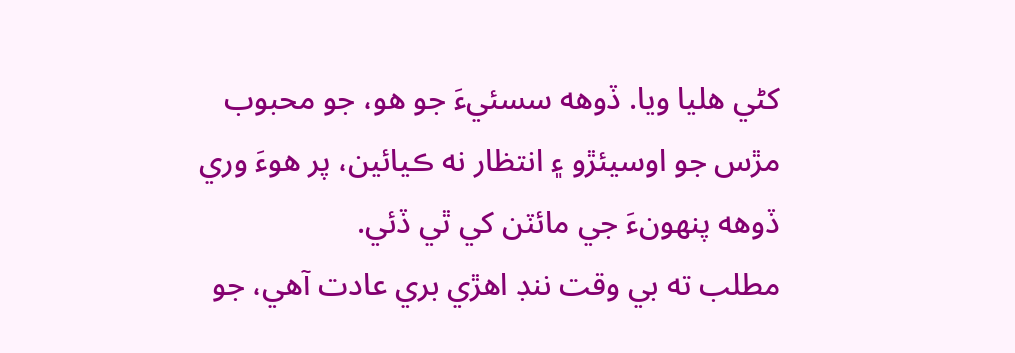کڻي هليا ويا. ڏوهه سسئيءَ جو هو، جو محبوب مڙس جو اوسيئڙو ۽ انتظار نه ڪيائين، پر هوءَ وري ڏوهه پنهونءَ جي مائٽن کي ٿي ڏئي.
مطلب ته بي وقت ننڊ اهڙي بري عادت آهي، جو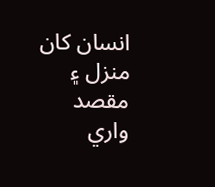انسان کان منزل ۽ مقصد واري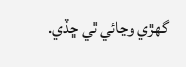گهڙي وڃائي ٿي ڇڏي.